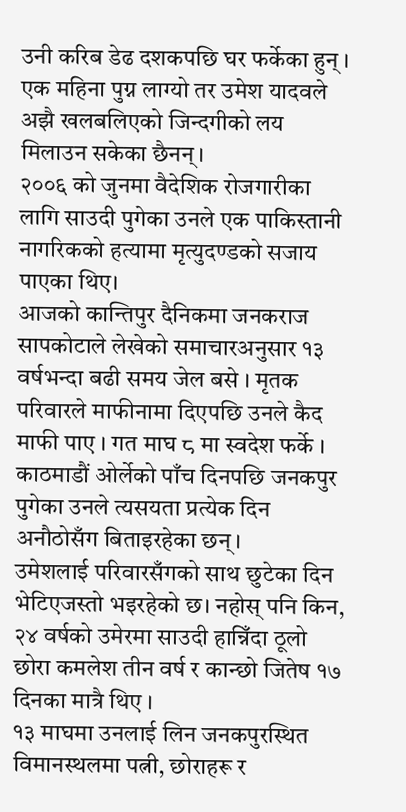उनी करिब डेढ दशकपछि घर फर्केका हुन् । एक महिना पुग्न लाग्यो तर उमेश यादवले अझै खलबलिएको जिन्दगीको लय मिलाउन सकेका छैनन्।
२००६ को जुनमा वैदेशिक रोजगारीका लागि साउदी पुगेका उनले एक पाकिस्तानी नागरिकको हत्यामा मृत्युदण्डको सजाय पाएका थिए।
आजको कान्तिपुर दैनिकमा जनकराज सापकोटाले लेखेको समाचारअनुसार १३ वर्षभन्दा बढी समय जेल बसे । मृतक परिवारले माफीनामा दिएपछि उनले कैद माफी पाए । गत माघ ८ मा स्वदेश फर्के । काठमाडौं ओर्लेको पाँच दिनपछि जनकपुर पुगेका उनले त्यसयता प्रत्येक दिन अनौठोसँग बिताइरहेका छन्।
उमेशलाई परिवारसँगको साथ छुटेका दिन भेटिएजस्तो भइरहेको छ। नहोस् पनि किन, २४ वर्षको उमेरमा साउदी हान्निँदा ठूलो छोरा कमलेश तीन वर्ष र कान्छो जितेष १७ दिनका मात्रै थिए ।
१३ माघमा उनलाई लिन जनकपुरस्थित विमानस्थलमा पत्नी, छोराहरू र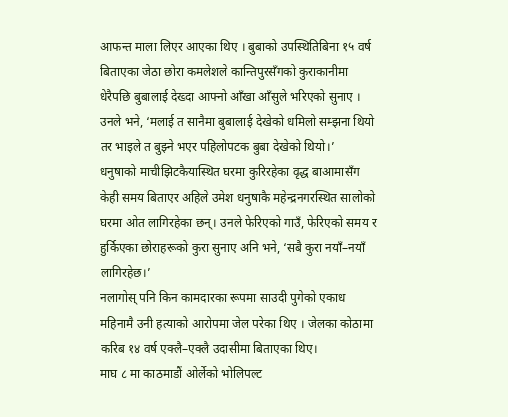आफन्त माला लिएर आएका थिए । बुबाको उपस्थितिबिना १५ वर्ष बिताएका जेठा छोरा कमलेशले कान्तिपुरसँगको कुराकानीमा धेरैपछि बुबालाई देख्दा आफ्नो आँखा आँसुले भरिएको सुनाए । उनले भने, ‘मलाई त सानैमा बुबालाई देखेको धमिलो सम्झना थियो तर भाइले त बुझ्ने भएर पहिलोपटक बुबा देखेको थियो।’
धनुषाको माचीझिटकैयास्थित घरमा कुरिरहेका वृद्ध बाआमासँग केही समय बिताएर अहिले उमेश धनुषाकै महेन्द्रनगरस्थित सालोको घरमा ओत लागिरहेका छन्। उनले फेरिएको गाउँ, फेरिएको समय र हुर्किएका छोराहरूको कुरा सुनाए अनि भने, ‘सबै कुरा नयाँ–नयाँ लागिरहेछ।’
नलागोस् पनि किन कामदारका रूपमा साउदी पुगेको एकाध महिनामै उनी हत्याको आरोपमा जेल परेका थिए । जेलका कोठामा करिब १४ वर्ष एक्लै–एक्लै उदासीमा बिताएका थिए।
माघ ८ मा काठमाडौं ओर्लेको भोलिपल्ट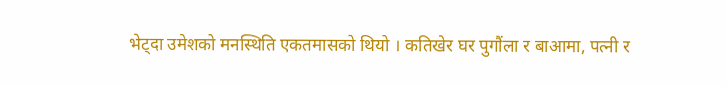भेट्दा उमेशको मनस्थिति एकतमासको थियो । कतिखेर घर पुगौंला र बाआमा, पत्नी र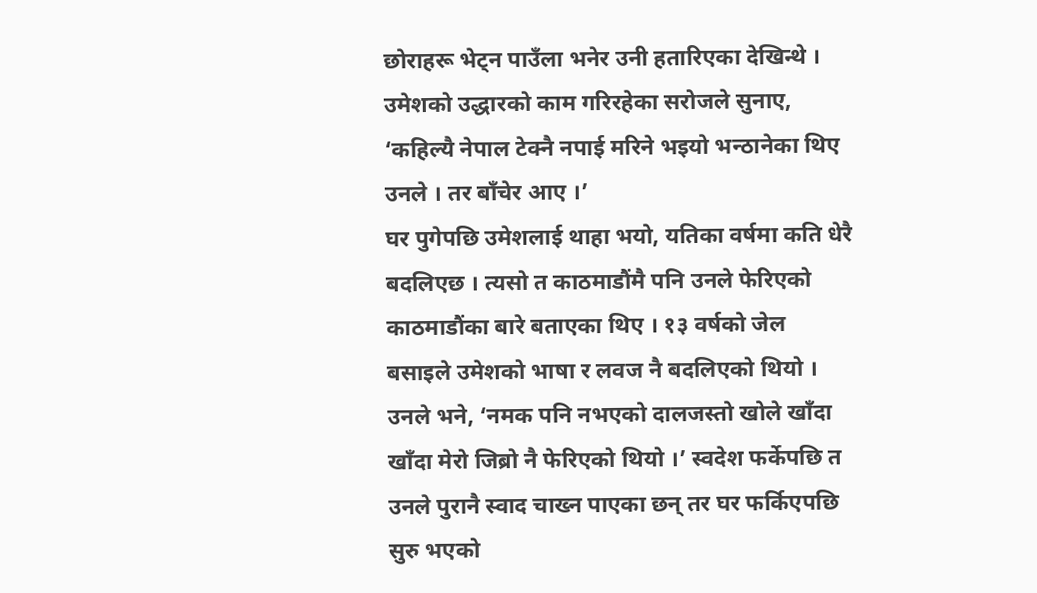छोराहरू भेट्न पाउँला भनेर उनी हतारिएका देखिन्थे । उमेशको उद्धारको काम गरिरहेका सरोजले सुनाए, ‘कहिल्यै नेपाल टेक्नै नपाई मरिने भइयो भन्ठानेका थिए उनले । तर बाँचेर आए ।’
घर पुगेपछि उमेशलाई थाहा भयो, यतिका वर्षमा कति धेरै बदलिएछ । त्यसो त काठमाडौंमै पनि उनले फेरिएको काठमाडौंका बारे बताएका थिए । १३ वर्षको जेल बसाइले उमेशको भाषा र लवज नै बदलिएको थियो ।
उनले भने, ‘नमक पनि नभएको दालजस्तो खोले खाँदा खाँदा मेरो जिब्रो नै फेरिएको थियो ।’ स्वदेश फर्केपछि त उनले पुरानै स्वाद चाख्न पाएका छन् तर घर फर्किएपछि सुरु भएको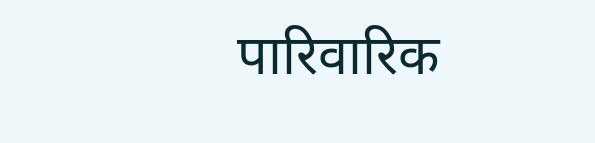पारिवारिक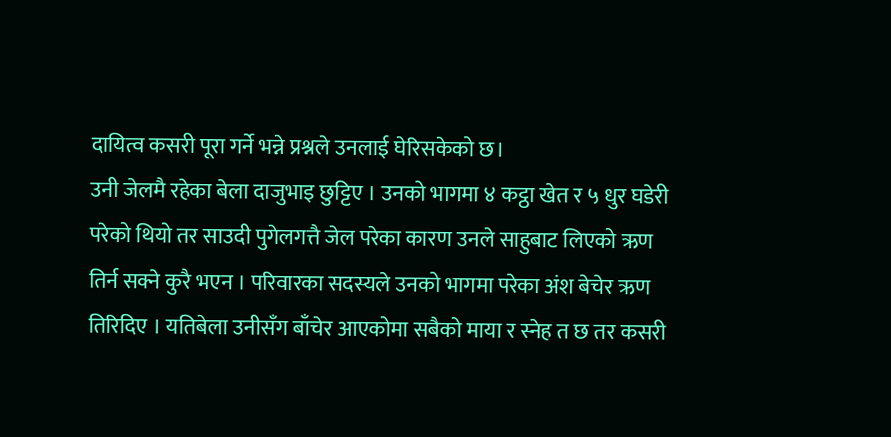दायित्व कसरी पूरा गर्ने भन्ने प्रश्नले उनलाई घेरिसकेको छ।
उनी जेलमै रहेका बेला दाजुभाइ छुट्टिए । उनको भागमा ४ कट्ठा खेत र ५ धुर घडेरी परेको थियो तर साउदी पुगेलगत्तै जेल परेका कारण उनले साहुबाट लिएको ऋण तिर्न सक्ने कुरै भएन । परिवारका सदस्यले उनको भागमा परेका अंश बेचेर ऋण तिरिदिए । यतिबेला उनीसँग बाँचेर आएकोमा सबैको माया र स्नेह त छ तर कसरी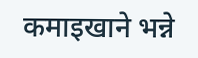कमाइखाने भन्ने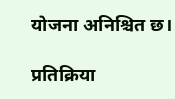योजना अनिश्चित छ।

प्रतिक्रिया